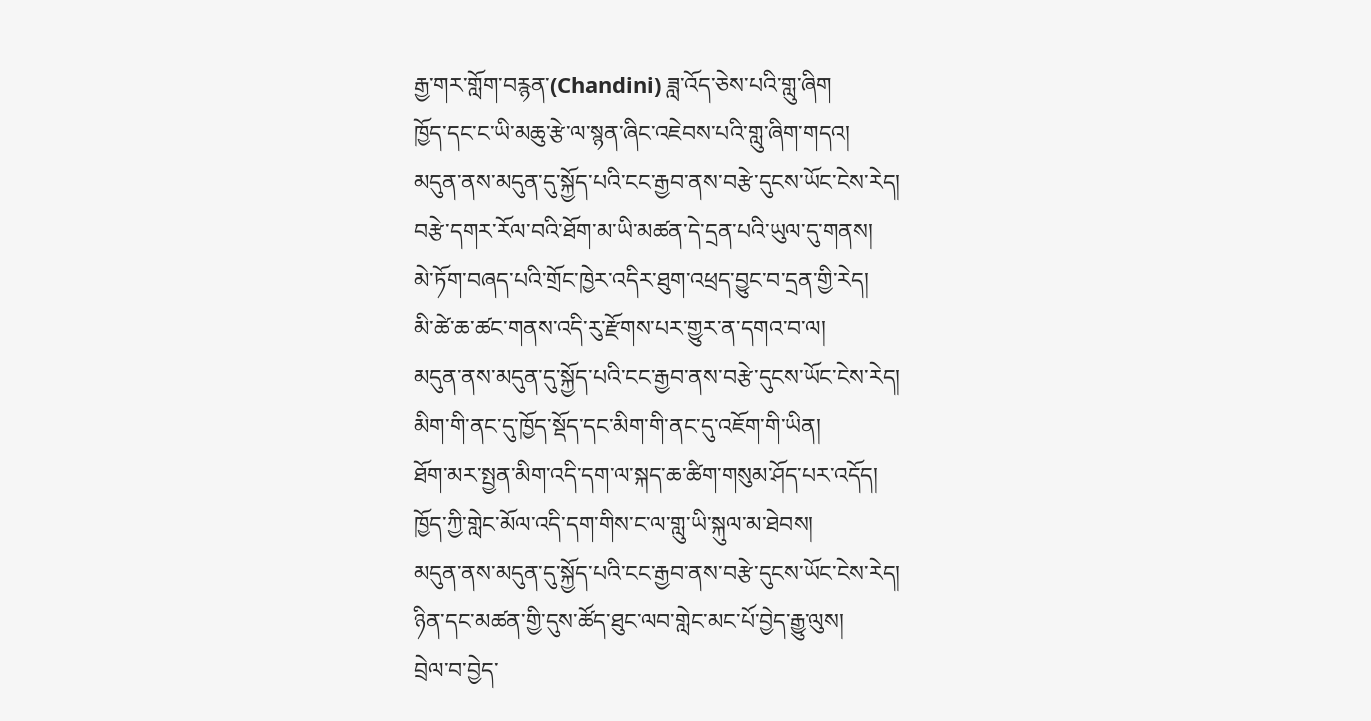རྒྱ་གར་གློག་བརྙན་(Chandini) ཟླ་འོད་ཅེས་པའི་གླུ་ཞིག
ཁྱོད་དང་ང་ཡི་མཆུ་རྩེ་ལ་སྙན་ཞིང་འཇེབས་པའི་གླུ་ཞིག་གདའ།
མདུན་ནས་མདུན་དུ་སྐྱོད་པའི་ངང་རྒྱབ་ནས་བརྩེ་དུངས་ཡོང་ངེས་རེད།
བརྩེ་དགར་རོལ་བའི་ཐོག་མ་ཡི་མཚན་དེ་དྲན་པའི་ཡུལ་དུ་གནས།
མེ་ཏོག་བཞད་པའི་གྲོང་ཁྱེར་འདིར་ཐུག་འཕྲད་བྱུང་བ་དྲན་གྱི་རེད།
མི་ཚེ་ཆ་ཚང་གནས་འདི་རུ་རྫོགས་པར་གྱུར་ན་དགའ་བ་ལ།
མདུན་ནས་མདུན་དུ་སྐྱོད་པའི་ངང་རྒྱབ་ནས་བརྩེ་དུངས་ཡོང་ངེས་རེད།
མིག་གི་ནང་དུ་ཁྱོད་སྡོད་དང་མིག་གི་ནང་དུ་འཇོག་གི་ཡིན།
ཐོག་མར་སྤྱན་མིག་འདི་དག་ལ་སྐད་ཆ་ཚིག་གསུམ་ཤོད་པར་འདོད།
ཁྱོད་ཀྱི་གླེང་མོལ་འདི་དག་གིས་ང་ལ་གླུ་ཡི་སྐུལ་མ་ཐེབས།
མདུན་ནས་མདུན་དུ་སྐྱོད་པའི་ངང་རྒྱབ་ནས་བརྩེ་དུངས་ཡོང་ངེས་རེད།
ཉིན་དང་མཚན་གྱི་དུས་ཚོད་ཐུང་ལབ་གླེང་མང་པོ་བྱེད་རྒྱུ་ལུས།
བྲེལ་བ་བྱེད་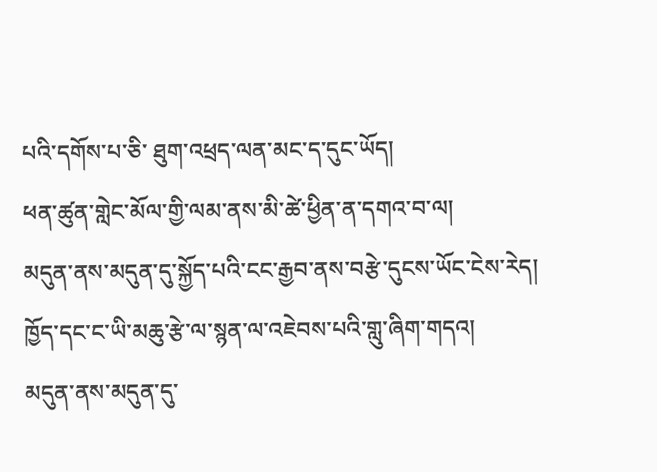པའི་དགོས་པ་ཅི་ ཐུག་འཕྲད་ལན་མང་ད་དུང་ཡོད།
ཕན་ཚུན་གླེང་མོལ་གྱི་ལམ་ནས་མི་ཚེ་ཕྱིན་ན་དགའ་བ་ལ།
མདུན་ནས་མདུན་དུ་སྐྱོད་པའི་ངང་རྒྱབ་ནས་བརྩེ་དུངས་ཡོང་ངེས་རེད།
ཁྱོད་དང་ང་ཡི་མཆུ་རྩེ་ལ་སྙན་ལ་འཇེབས་པའི་གླུ་ཞིག་གདའ།
མདུན་ནས་མདུན་དུ་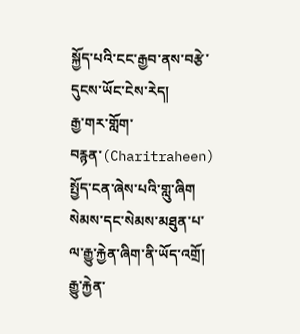སྐྱོད་པའི་ངང་རྒྱབ་ནས་བརྩེ་དུངས་ཡོང་ངེས་རེད།
རྒྱ་གར་གློག་བརྙན་(Charitraheen) སྤྱོད་ངན་ཞེས་པའི་གླུ་ཞིག
སེམས་དང་སེམས་མཐུན་པ་ལ་རྒྱུ་རྐྱེན་ཞིག་ནི་ཡོད་འགྲོ།
རྒྱུ་རྐྱེན་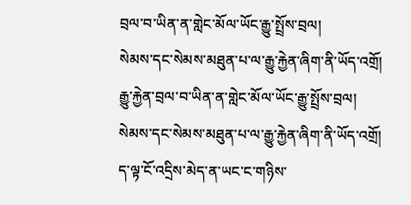བྲལ་བ་ཡིན་ན་གླེང་མོལ་ཡོང་རྒྱུ་སྤྲོས་བྲལ།
སེམས་དང་སེམས་མཐུན་པ་ལ་རྒྱུ་རྐྱེན་ཞིག་ནི་ཡོད་འགྲོ།
རྒྱུ་རྐྱེན་བྲལ་བ་ཡིན་ན་གླེང་མོལ་ཡོང་རྒྱུ་སྤྲོས་བྲལ།
སེམས་དང་སེམས་མཐུན་པ་ལ་རྒྱུ་རྐྱེན་ཞིག་ནི་ཡོད་འགྲོ།
ད་ལྟ་ངོ་འདྲིས་མེད་ན་ཡང་ང་གཉིས་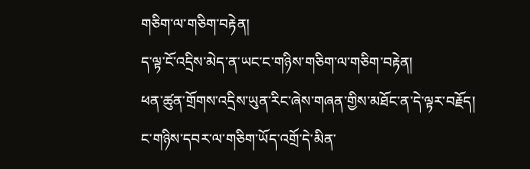གཅིག་ལ་གཅིག་བརྟེན།
ད་ལྟ་ངོ་འདྲིས་མེད་ན་ཡང་ང་གཉིས་གཅིག་ལ་གཅིག་བརྟེན།
ཕན་ཚུན་གྲོགས་འདྲིས་ཡུན་རིང་ཞེས་གཞན་གྱིས་མཐོང་ན་དེ་ལྟར་བརྗོད།
ང་གཉིས་དབར་ལ་གཅིག་ཡོད་འགྲོ་དེ་མིན་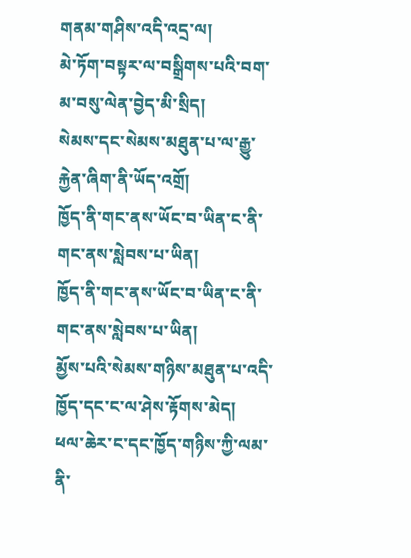གནམ་གཤིས་འདི་འདྲ་ལ།
མེ་ཏོག་བསྟར་ལ་བསྒྲིགས་པའི་བག་མ་བསུ་ལེན་བྱེད་མི་སྲིད།
སེམས་དང་སེམས་མཐུན་པ་ལ་རྒྱུ་རྐྱེན་ཞིག་ནི་ཡོད་འགྲོ།
ཁྱོད་ནི་གང་ནས་ཡོང་བ་ཡིན་ང་ནི་གང་ནས་སླེབས་པ་ཡིན།
ཁྱོད་ནི་གང་ནས་ཡོང་བ་ཡིན་ང་ནི་གང་ནས་སླེབས་པ་ཡིན།
མྱོས་པའི་སེམས་གཉིས་མཐུན་པ་འདི་ཁྱོད་དང་ང་ལ་ཤེས་རྟོགས་མེད།
ཕལ་ཆེར་ང་དང་ཁྱོད་གཉིས་ཀྱི་ལམ་ནི་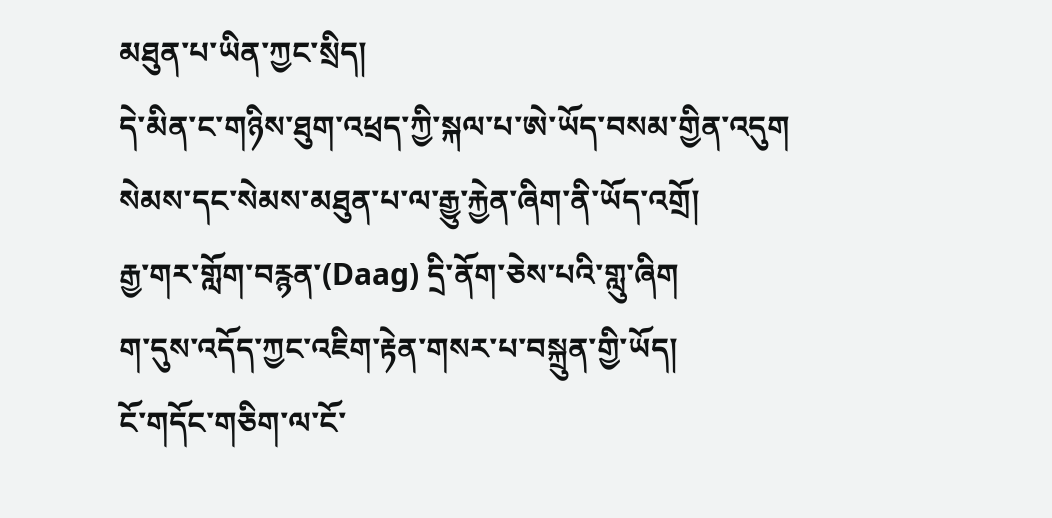མཐུན་པ་ཡིན་ཀྱང་སྲིད།
དེ་མིན་ང་གཉིས་ཐུག་འཕྲད་ཀྱི་སྐལ་པ་ཨེ་ཡོད་བསམ་གྱིན་འདུག
སེམས་དང་སེམས་མཐུན་པ་ལ་རྒྱུ་རྐྱེན་ཞིག་ནི་ཡོད་འགྲོ།
རྒྱ་གར་གློག་བརྙན་(Daag) དྲི་ནོག་ཅེས་པའི་གླུ་ཞིག
ག་དུས་འདོད་ཀྱང་འཇིག་རྟེན་གསར་པ་བསྐྲུན་གྱི་ཡོད།
ངོ་གདོང་གཅིག་ལ་ངོ་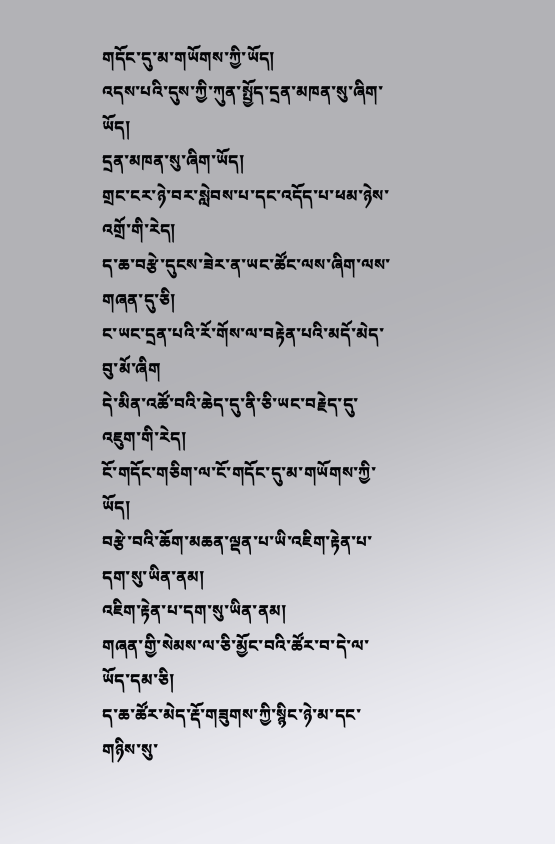གདོང་དུ་མ་གཡོགས་ཀྱི་ཡོད།
འདས་པའི་དུས་ཀྱི་ཀུན་སྤྱོད་དྲན་མཁན་སུ་ཞིག་ཡོད།
དྲན་མཁན་སུ་ཞིག་ཡོད།
གྲང་ངར་ཉེ་བར་སླེབས་པ་དང་འདོད་པ་ཕམ་ཉེས་འགྲོ་གི་རེད།
ད་ཆ་བརྩེ་དུངས་ཟེར་ན་ཡང་ཚོང་ལས་ཞིག་ལས་གཞན་དུ་ཅི།
ང་ཡང་དྲན་པའི་རོ་གོས་ལ་བརྟེན་པའི་མདོ་མེད་བུ་མོ་ཞིག
དེ་མིན་འཚོ་བའི་ཆེད་དུ་ནི་ཅི་ཡང་བརྗེད་དུ་འཇུག་གི་རེད།
ངོ་གདོང་གཅིག་ལ་ངོ་གདོང་དུ་མ་གཡོགས་ཀྱི་ཡོད།
བརྩེ་བའི་ཆོག་མཆན་ལྡན་པ་ཡི་འཇིག་རྟེན་པ་དག་སུ་ཡིན་ནམ།
འཇིག་རྟེན་པ་དག་སུ་ཡིན་ནམ།
གཞན་གྱི་སེམས་ལ་ཅི་མྱོང་བའི་ཚོར་བ་དེ་ལ་ཡོད་དམ་ཅི།
ད་ཆ་ཚོར་མེད་རྡོ་གཟུགས་ཀྱི་སྙིང་ཉེ་མ་དང་གཉིས་སུ་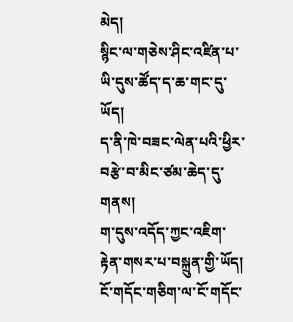མེད།
སྙིང་ལ་གཅེས་ཤིང་འཛིན་པ་ཡི་དུས་ཚོད་ད་ཆ་གང་དུ་ཡོད།
ད་ནི་ཁེ་བཟང་ལེན་པའི་ཕྱིར་བརྩེ་བ་མིང་ཙམ་ཆེད་དུ་གནས།
ག་དུས་འདོད་ཀྱང་འཇིག་རྟེན་གསར་པ་བསྐྲུན་གྱི་ཡོད།
ངོ་གདོང་གཅིག་ལ་ངོ་གདོང་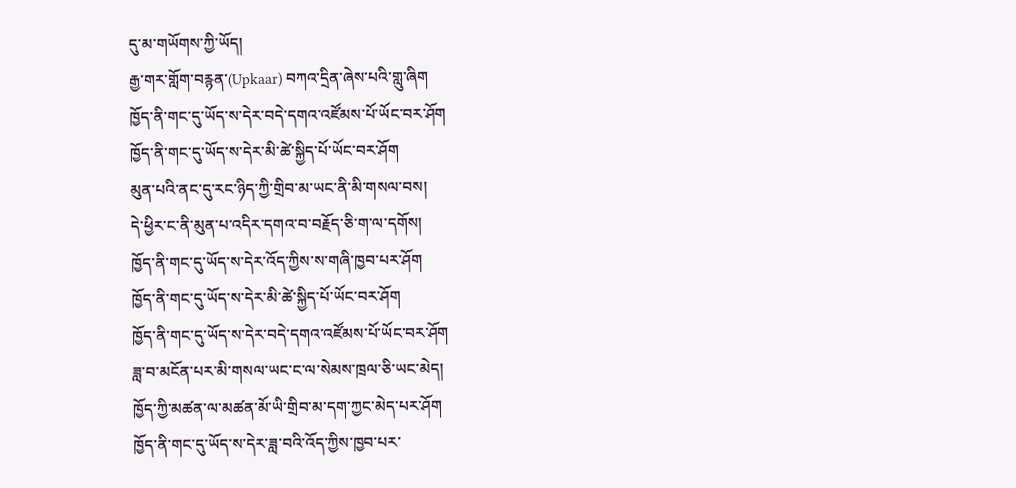དུ་མ་གཡོགས་ཀྱི་ཡོད།
རྒྱ་གར་གློག་བརྙན་(Upkaar) བཀའ་དྲིན་ཞེས་པའི་གླུ་ཞིག
ཁྱོད་ནི་གང་དུ་ཡོད་ས་དེར་བདེ་དགའ་འཛོམས་པོ་ཡོང་བར་ཤོག
ཁྱོད་ནི་གང་དུ་ཡོད་ས་དེར་མི་ཚེ་སྐྱིད་པོ་ཡོང་བར་ཤོག
མུན་པའི་ནང་དུ་རང་ཉིད་ཀྱི་གྲིབ་མ་ཡང་ནི་མི་གསལ་བས།
དེ་ཕྱིར་ང་ནི་མུན་པ་འདིར་དགའ་བ་བརྗོད་ཅི་ག་ལ་དགོས།
ཁྱོད་ནི་གང་དུ་ཡོད་ས་དེར་འོད་ཀྱིས་ས་གཞི་ཁྱབ་པར་ཤོག
ཁྱོད་ནི་གང་དུ་ཡོད་ས་དེར་མི་ཚེ་སྐྱིད་པོ་ཡོང་བར་ཤོག
ཁྱོད་ནི་གང་དུ་ཡོད་ས་དེར་བདེ་དགའ་འཛོམས་པོ་ཡོང་བར་ཤོག
ཟླ་བ་མངོན་པར་མི་གསལ་ཡང་ང་ལ་སེམས་ཁྲལ་ཅི་ཡང་མེད།
ཁྱོད་ཀྱི་མཚན་ལ་མཚན་མོ་ཡི་གྲིབ་མ་དག་ཀྱང་མེད་པར་ཤོག
ཁྱོད་ནི་གང་དུ་ཡོད་ས་དེར་ཟླ་བའི་འོད་ཀྱིས་ཁྱབ་པར་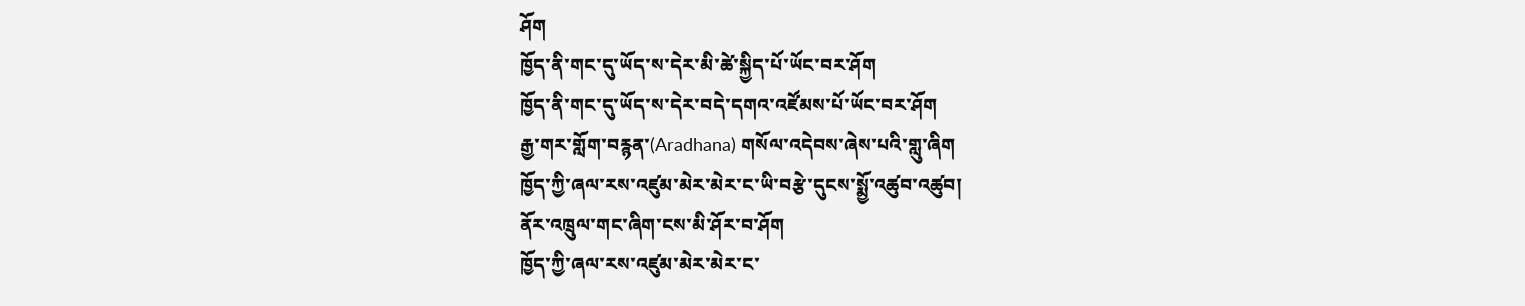ཤོག
ཁྱོད་ནི་གང་དུ་ཡོད་ས་དེར་མི་ཚེ་སྐྱིད་པོ་ཡོང་བར་ཤོག
ཁྱོད་ནི་གང་དུ་ཡོད་ས་དེར་བདེ་དགའ་འཛོམས་པོ་ཡོང་བར་ཤོག
རྒྱ་གར་གློག་བརྙན་(Aradhana) གསོལ་འདེབས་ཞེས་པའི་གླུ་ཞིག
ཁྱོད་ཀྱི་ཞལ་རས་འཛུམ་མེར་མེར་ང་ཡི་བརྩེ་དུངས་སྨྱོ་འཚུབ་འཚུབ།
ནོར་འཁྲུལ་གང་ཞིག་ངས་མི་ཤོར་བ་ཤོག
ཁྱོད་ཀྱི་ཞལ་རས་འཛུམ་མེར་མེར་ང་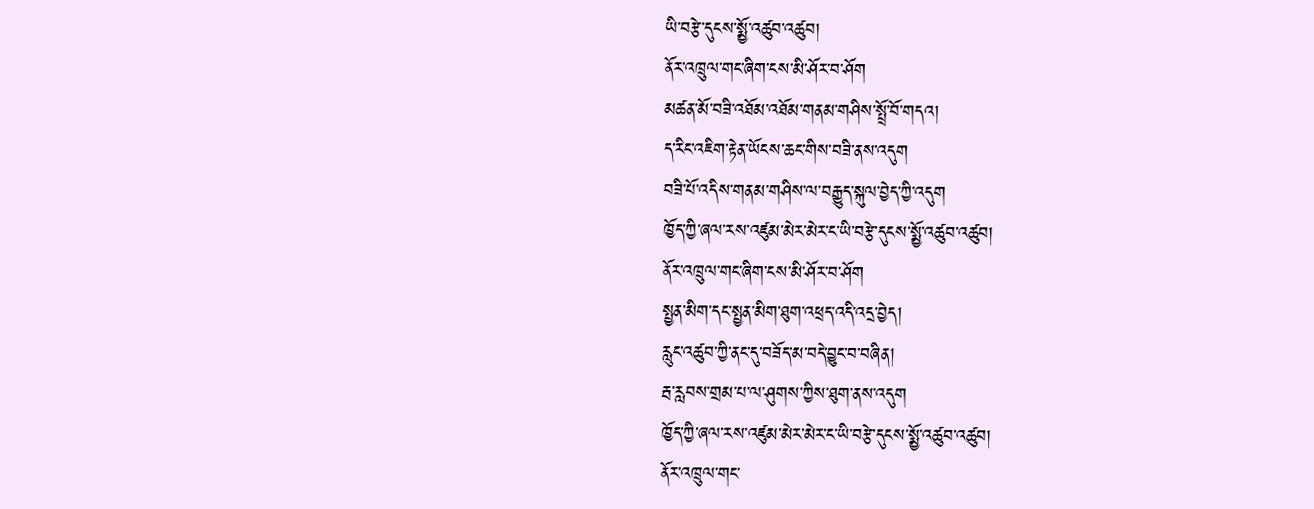ཡི་བརྩེ་དུངས་སྨྱོ་འཚུབ་འཚུབ།
ནོར་འཁྲུལ་གང་ཞིག་ངས་མི་ཤོར་བ་ཤོག
མཚན་མོ་བཟི་འཐོམ་འཐོམ་གནམ་གཤིས་སྤྲོ་བོ་གདའ།
ད་རིང་འཇིག་རྟེན་ཡོངས་ཆང་གིས་བཟི་ནས་འདུག
བཟི་པོ་འདིས་གནམ་གཤིས་ལ་བརྒྱུད་སྐུལ་བྱེད་ཀྱི་འདུག
ཁྱོད་ཀྱི་ཞལ་རས་འཛུམ་མེར་མེར་ང་ཡི་བརྩེ་དུངས་སྨྱོ་འཚུབ་འཚུབ།
ནོར་འཁྲུལ་གང་ཞིག་ངས་མི་ཤོར་བ་ཤོག
སྤྱན་མིག་དང་སྤྱན་མིག་ཐུག་འཕྲད་འདི་འདྲ་བྱེད།
རླུང་འཚུབ་ཀྱི་ནང་དུ་བཟོད་མ་བདེ་བྱུང་བ་བཞིན།
རྦ་རླབས་གྲམ་པ་ལ་ཤུགས་ཀྱིས་ཐུག་ནས་འདུག
ཁྱོད་ཀྱི་ཞལ་རས་འཛུམ་མེར་མེར་ང་ཡི་བརྩེ་དུངས་སྨྱོ་འཚུབ་འཚུབ།
ནོར་འཁྲུལ་གང་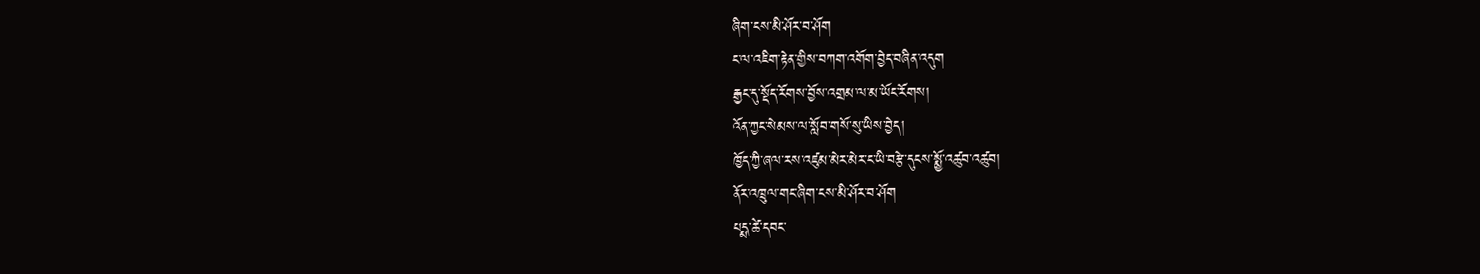ཞིག་ངས་མི་ཤོར་བ་ཤོག
ང་ལ་འཇིག་རྟེན་གྱིས་བཀག་འགོག་བྱེད་བཞིན་འདུག
རྒྱང་དུ་སྡོད་རོགས་བྱོས་འགྲམ་ལ་མ་ཡོང་རོགས།
འོན་ཀྱང་སེམས་ལ་སློབ་གསོ་སུ་ཡིས་བྱེད།
ཁྱོད་ཀྱི་ཞལ་རས་འཛུམ་མེར་མེར་ང་ཡི་བརྩེ་དུངས་སྨྱོ་འཚུབ་འཚུབ།
ནོར་འཁྲུལ་གང་ཞིག་ངས་མི་ཤོར་བ་ཤོག
པདྨ་ཚེ་དབང་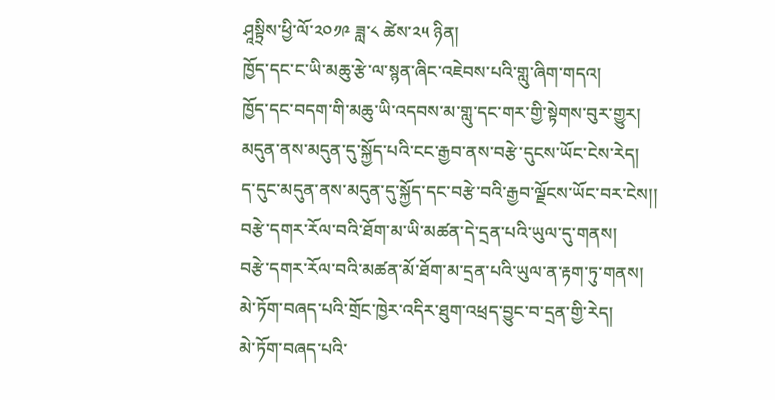ཤཱསྟྲིས་ཕྱི་ལོ་༢༠༡༩ ཟླ་༨ ཚེས་༢༥ ཉིན།
ཁྱོད་དང་ང་ཡི་མཆུ་རྩེ་ལ་སྙན་ཞིང་འཇེབས་པའི་གླུ་ཞིག་གདའ།
ཁྱོད་དང་བདག་གི་མཆུ་ཡི་འདབས་མ་གླུ་དང་གར་གྱི་སྟེགས་བུར་གྱུར།
མདུན་ནས་མདུན་དུ་སྐྱོད་པའི་ངང་རྒྱབ་ནས་བརྩེ་དུངས་ཡོང་ངེས་རེད།
ད་དུང་མདུན་ནས་མདུན་དུ་སྐྱོད་དང་བརྩེ་བའི་རྒྱབ་ལྗོངས་ཡོང་བར་ངེས།།
བརྩེ་དགར་རོལ་བའི་ཐོག་མ་ཡི་མཚན་དེ་དྲན་པའི་ཡུལ་དུ་གནས།
བརྩེ་དགར་རོལ་བའི་མཚན་མོ་ཐོག་མ་དྲན་པའི་ཡུལ་ན་རྟག་ཏུ་གནས།
མེ་ཏོག་བཞད་པའི་གྲོང་ཁྱེར་འདིར་ཐུག་འཕྲད་བྱུང་བ་དྲན་གྱི་རེད།
མེ་ཏོག་བཞད་པའི་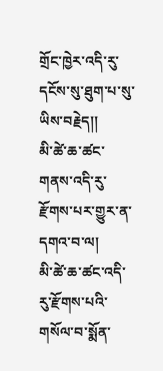གྲོང་ཁྱེར་འདི་རུ་དངོས་སུ་ཐུག་པ་སུ་ཡིས་བརྗེད།།
མི་ཚེ་ཆ་ཚང་གནས་འདི་རུ་རྫོགས་པར་གྱུར་ན་དགའ་བ་ལ།
མི་ཚེ་ཆ་ཚང་འདི་རུ་རྫོགས་པའི་གསོལ་བ་སྨོན་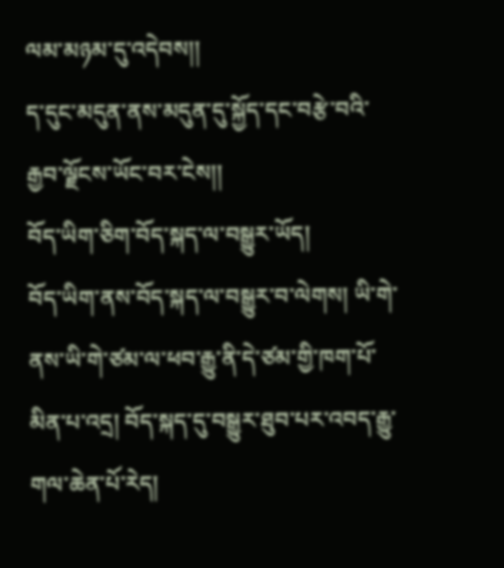ལམ་མཉམ་དུ་འདེབས།།
ད་དུང་མདུན་ནས་མདུན་དུ་སྐྱོད་དང་བརྩེ་བའི་རྒྱབ་ལྗོངས་ཡོང་བར་ངེས།།
བོད་ཡིག་ཅིག་བོད་སྐད་ལ་བསྒྱུར་ཡོད།
བོད་ཡིག་ནས་བོད་སྐད་ལ་བསྒྱུར་བ་ལེགས། ཡི་གེ་ནས་ཡི་གེ་ཙམ་ལ་ཕབ་རྒྱུ་ནི་དེ་ཙམ་གྱི་ཁག་པོ་མིན་པ་འདྲ། བོད་སྐད་དུ་བསྒྱུར་ཐུབ་པར་འབད་རྒྱུ་གལ་ཆེན་པོ་རེད།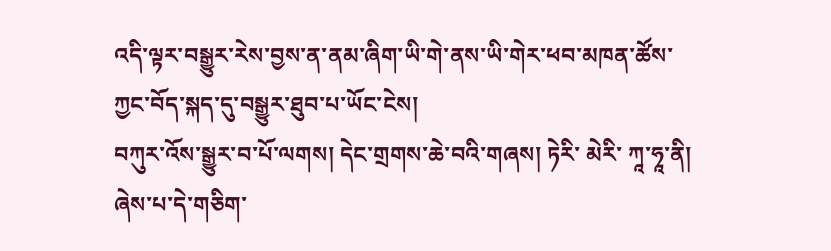འདི་ལྟར་བསྒྱུར་རེས་བྱས་ན་ནམ་ཞིག་ཡི་གེ་ནས་ཡི་གེར་ཕབ་མཁན་ཚོས་ཀྱང་བོད་སྐད་དུ་བསྒྱུར་ཐུབ་པ་ཡོང་ངེས།
བཀུར་འོས་སྒྱུར་བ་པོ་ལགས། དེང་གྲགས་ཆེ་བའི་གཞས། ཏེརི་ མེརི་ ཀཱ་ཧཱ་ནི། ཞེས་པ་དེ་གཅིག་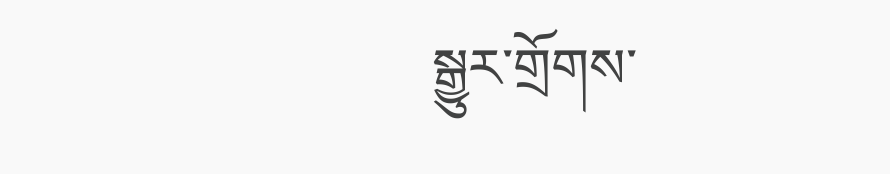སྒྱུར་གྲོགས་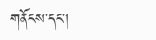གནོངས་དང་།